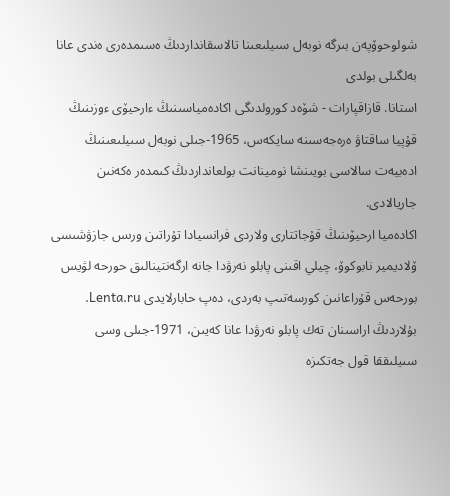شولوحوۆپەن بىرگە نوبەل سىيلىعىنا تالاسقانداردىڭ ەسىمدەرى ەندى عانا بەلگىلى بولدى
استانا. قازاقپارات - شۆەد كورولدىگى اكادەمياسىنىڭ ءارحيۆى ءوزىنىڭ قۇپيا ساقتاۋ ەرەجەسىنە سايكەس، 1965-جىلى نوبەل سىيلىعىنىڭ ادەبيەت سالاسى بويىنشا نومينانت بولعانداردىڭ كىمدەر ەكەنىن جاريالادى.
اكادەميا ارحيۆىنىڭ قۇجاتتارى ولاردى فرانسيادا تۇراتىن ورىس جازۋشىسى ۆلاديمير نابوكوۆ، چيلي اقىنى پابلو نەرۋدا جانە ارگەنتينالىق حورحە لۋيس بورحەس قۇراعانىن كورسەتىپ بەردى، دەپ حابارلايدى Lenta.ru. بۇلاردىڭ اراسىنان تەك پابلو نەرۋدا عانا كەيىن، 1971-جىلى وسى سىيلىققا قول جەتكىزە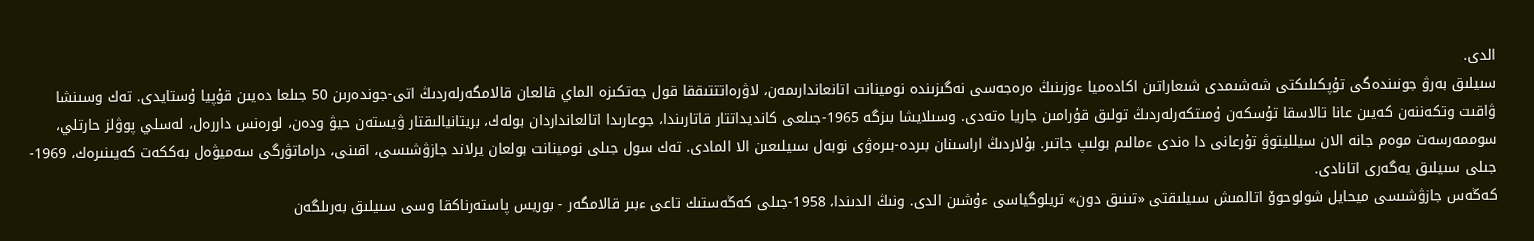الدى.
سىيلىق بەرۋ جونىندەگى تۇپكىلىكتى شەشىمدى شىعاراتىن اكادەميا ءوزىنىڭ ەرەجەسى نەگىزىندە نومينانت اتانعاندارىمەن، لاۋرەاتتتىققا قول جەتكىزە الماي قالعان قالامگەرلەردىڭ اتى-جوندەرىن 50 جىلعا دەيىن قۇپيا ۇستايدى. تەك وسىنشا ۋاقىت وتكەننەن كەيىن عانا تالاسقا تۇسكەن ۇمىتكەرلەردىڭ تولىق قۇرامىن جاريا ەتەدى. وسىلايشا بىزگە 1965-جىلعى كانديداتتار قاتارىندا، جوعارىدا اتالعانداردان بولەك، بريتانيالىقتار ۋيستەن حيۋ ودەن، لورەنس داررەل، لەسلي پوۋلز حارتلي، سوممەرسەت موەم جانە الان سيلليتوۋ تۇرعانى دا ەندى ءمالىم بولىپ جاتىر. بۇلاردىڭ اراسىنان بىردە-بىرەۋى نوبەل سىيلىعىن الا المادى. تەك سول جىلى نومينانت بولعان يرلاند جازۋشىسى، اقىنى، دراماتۋرگى سەميۋەل بەككەت كەيىنىرەك، 1969-جىلى سىيلىق يەگەرى اتانادى.
كەڭەس جازۋشىسى ميحايل شولوحوۆ اتالمىش سىيلىقتى «تىنىق دون» تريلوگياسى ءۇشىن الدى. ونىڭ الدىندا، 1958-جىلى كەڭەستىك تاعى ءبىر قالامگەر - بوريس پاستەرناكقا وسى سىيلىق بەرىلگەن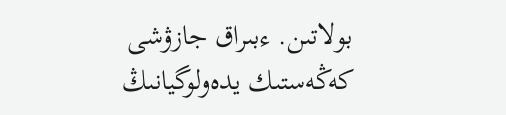بولاتىن. ءبىراق جازۋشى كەڭەستىك يدەولوگيانىڭ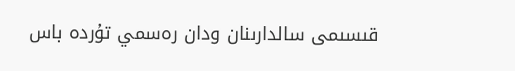قىسىمى سالدارىنان ودان رەسمي تۇردە باس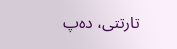تارتتى، دەپ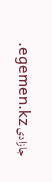جازادى egemen.kz.